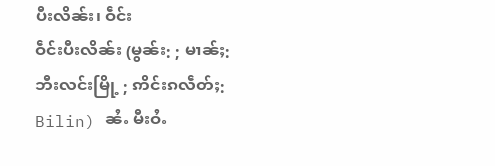ပီးလိၼ်း၊ ဝဵင်း
ဝဵင်းပီးလိၼ်း (မွၼ်း: ; မၢၼ်ႈ: ဘီးလင်းမြို့ ; ဢိင်းၵလဵတ်ႈ: Bilin) ၼႆႉ မီးဝႆႉ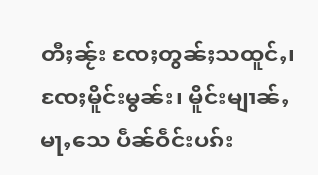တီႈၼႂ်း ၸႄႈတွၼ်ႈသထူင်ႇ၊ ၸႄႈမိူင်းမွၼ်း၊ မိူင်းမျၢၼ်ႇမႃႇသေ ပဵၼ်ဝဵင်းပၵ်း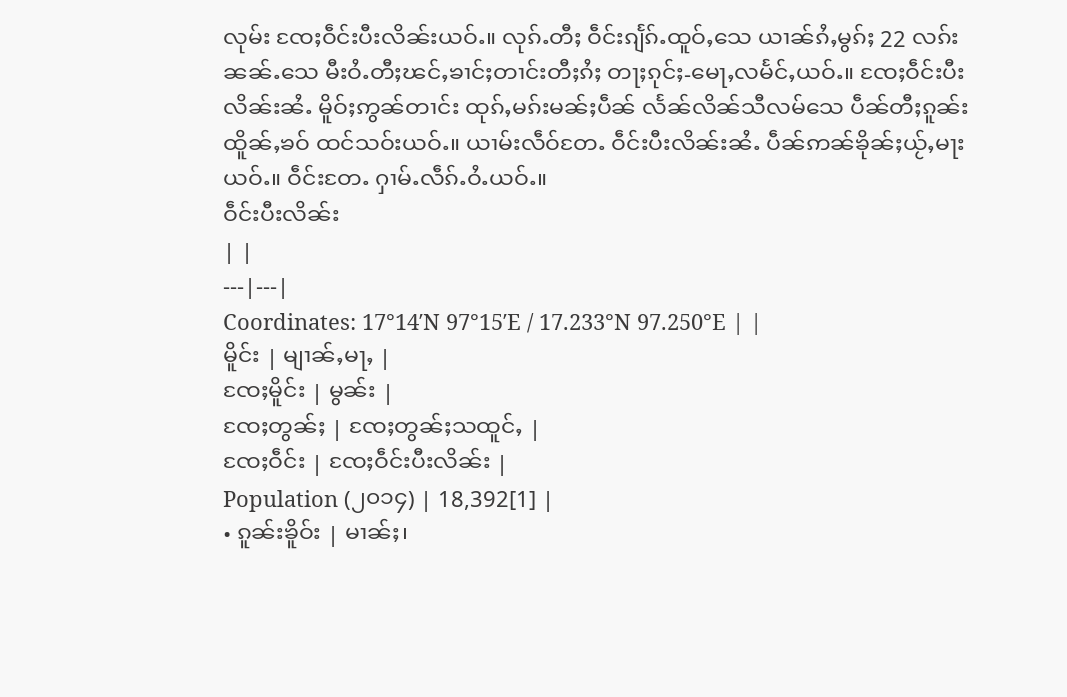လုမ်း ၸႄႈဝဵင်းပီးလိၼ်းယဝ်ႉ။ လုၵ်ႉတီႈ ဝဵင်းၵျႅၵ်ႉထူဝ်ႇသေ ယၢၼ်ၵႆႇမွၵ်ႈ 22 လၵ်းၼၼ်ႉသေ မီးဝႆႉတီႈၽင်ႇၶၢင်ႈတၢင်းတီႈၵႆႈ တႃႈၵုင်ႈ-မေႃႇလမႅင်ႇယဝ်ႉ။ ၸႄႈဝဵင်းပီးလိၼ်းၼႆႉ မိူဝ်ႈဢွၼ်တၢင်း ထုၵ်ႇမၵ်းမၼ်ႈပဵၼ် လႅၼ်လိၼ်သီလမ်သေ ပဵၼ်တီႈၵူၼ်းထိူၼ်ႇၶဝ် ထင်သဝ်းယဝ်ႉ။ ယၢမ်းလဵဝ်တႄႉ ဝဵင်းပီးလိၼ်းၼႆႉ ပဵၼ်ဢၼ်ၶိုၼ်ႈယႂ်ႇမႃးယဝ်ႉ။ ဝဵင်းတႄႉ ႁၢမ်ႉလဵၵ်ႉဝႆႉယဝ်ႉ။
ဝဵင်းပီးလိၼ်း
| |
---|---|
Coordinates: 17°14′N 97°15′E / 17.233°N 97.250°E | |
မိူင်း | မျၢၼ်ႇမႃႇ |
ၸႄႈမိူင်း | မွၼ်း |
ၸႄႈတွၼ်ႈ | ၸႄႈတွၼ်ႈသထူင်ႇ |
ၸႄႈဝဵင်း | ၸႄႈဝဵင်းပီးလိၼ်း |
Population (၂၀၁၄) | 18,392[1] |
• ၵူၼ်းၶိူဝ်း | မၢၼ်ႈ၊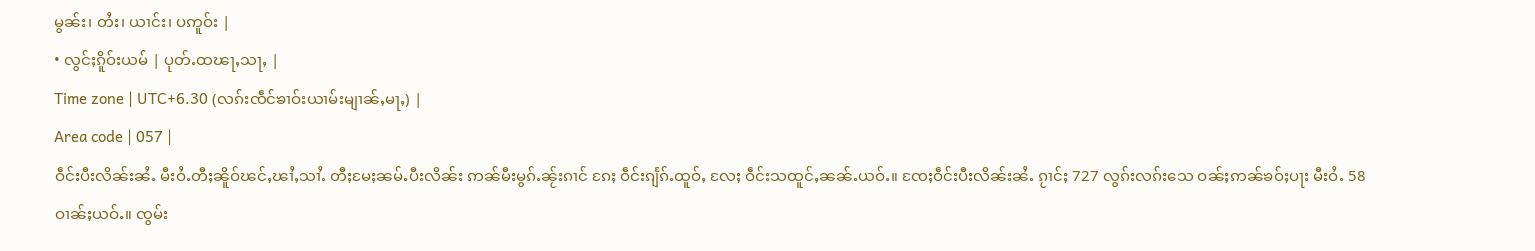မွၼ်း၊ တႆး၊ ယၢင်း၊ ပဢူဝ်း |
• လွင်ႈၵိူဝ်းယမ် | ပုတ်ႉထၽႃႇသႃႇ |
Time zone | UTC+6.30 (လၵ်းၸဵင်ၶၢဝ်းယၢမ်းမျၢၼ်ႇမႃႇ) |
Area code | 057 |
ဝဵင်းပီးလိၼ်းၼႆႉ မီးဝႆႉတီႈၼိူဝ်ၽင်ႇၽၢႆႇသၢႆႉ တီႈမႄႈၼမ်ႉပီးလိၼ်း ဢၼ်မီးမွၵ်ႉၼႂ်းၵၢင် ၵႄႈ ဝဵင်းၵျႅၵ်ႉထူဝ်ႇ လႄႈ ဝဵင်းသထူင်ႇၼၼ်ႉယဝ်ႉ။ ၸႄႈဝဵင်းပီးလိၼ်းၼႆႉ ၵႂၢင်ႈ 727 လွၵ်းလၵ်းသေ ဝၼ်ႈဢၼ်ၶဝ်ႈပႃး မီးဝႆႉ 58 ဝၢၼ်ႈယဝ်ႉ။ ၸွမ်း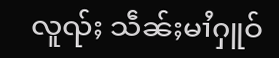လူၺ်ႈ သဵၼ်ႈမၢႆႁူဝ်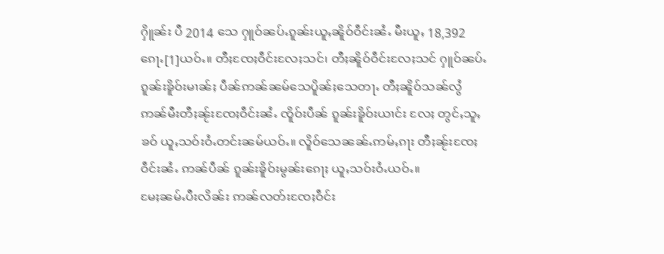ႁိူၼ်း ပီ 2014 သေ ႁူဝ်ၼပ်ႉၵူၼ်းယူႇၼိူဝ်ဝဵင်းၼႆႉ မီးယူႇ 18,392 ၵေႃႉ[1]ယဝ်ႉ။ တီႈၸႄႈဝဵင်းလႄႈသင်၊ တီႈၼိူဝ်ဝဵင်းလႄႈသင် ႁူဝ်ၼပ်ႉၵူၼ်းၶိူဝ်းမၢၼ်ႈ ပဵၼ်ဢၼ်ၼမ်သေပိူၼ်ႈသေတႃႉ တီႈၼိူဝ်သၼ်လွႆ ဢၼ်မီးတီႈၼႂ်းၸႄႈဝဵင်းၼႆႉ ၸိူဝ်းပဵၼ် ၵူၼ်းၶိူဝ်းယၢင်း လႄႈ တွင်ႇသူႇၶဝ် ယူႇသဝ်းဝႆႉတင်းၼမ်ယဝ်ႉ။ လိူဝ်သေၼၼ်ႉဢမ်ႇၵႃး တီႈၼႂ်းၸႄႈဝဵင်းၼႆႉ ဢၼ်ပဵၼ် ၵူၼ်းၶိူဝ်းမွၼ်းၵေႃႈ ယူႇသဝ်းဝႆႉယဝ်ႉ။
မႄႈၼမ်ႉပီးလိၼ်း ဢၼ်လတ်းၸႄႈဝဵင်း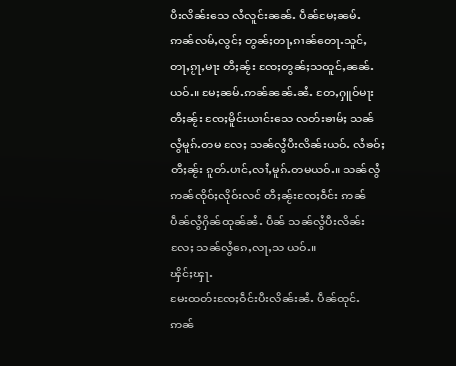ပီးလိၼ်းသေ လႆလူင်းၼၼ်ႉ ပဵၼ်မႄႈၼမ်ႉဢၼ်လမ်ႇလွင်ႈ တွၼ်ႈတႃႇၵၢၼ်တေႃႉသူင်ႇ တႃႇၵႂႃႇမႃး တီႈၼႂ်း ၸႄႈတွၼ်ႈသထူင်ႇၼၼ်ႉယဝ်ႉ။ မႄႈၼမ်ႉဢၼ်ၼၼ်ႉၼႆႉ တႄႇႁူဝ်မႃးတီႈၼႂ်း ၸႄႈမိူင်းယၢင်းသေ လတ်းၶၢမ်ႈ သၼ်လွႆမူၵ်ႉတမ လႄႈ သၼ်လွႆပီးလိၼ်းယဝ်ႉ လႆၶဝ်ႈတီႈၼႂ်း ၵူတ်ႉပၢင်ႇလၢႆႇမူၵ်ႉတမယဝ်ႉ။ သၼ်လွႆဢၼ်ၸိုဝ်ႈလိုဝ်းလင် တီႈၼႂ်းၸႄႈဝဵင်း ဢၼ်ပဵၼ်လွႆႁိၼ်ထုၼ်ၼႆႉ ပဵၼ် သၼ်လွႆပီးလိၼ်း လႄႈ သၼ်လွႆၵေႇလႃႇသ ယဝ်ႉ။
ၾိင်ႈၾႃႉ
မႄးထတ်းၸႄႈဝဵင်းပီးလိၼ်းၼႆႉ ပဵၼ်ထုင်ႉ ဢၼ်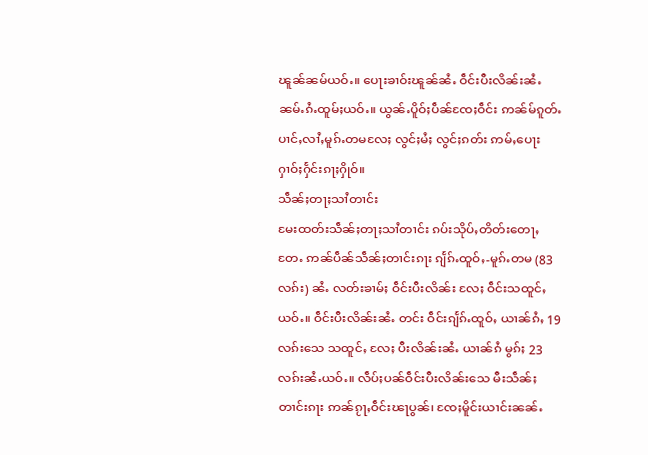ၽူၼ်ၼမ်ယဝ်ႉ။ ပေႃးၶၢဝ်းၽူၼ်ၼႆႉ ဝဵင်းပီးလိၼ်းၼႆႉ ၼမ်ႉၵႆႉထူမ်ႈယဝ်ႉ။ ယွၼ်ႉပိူဝ်ႈပဵၼ်ၸႄႈဝဵင်း ဢၼ်မ်ၵူတ်ႉပၢင်ႇလၢႆႇမူၵ်ႉတမလႄႈ လွင်ႈမႆႈ လွင်ႈၵတ်း ဢမ်ႇပေႃးႁၢဝ်ႈႁႅင်းၵႃႈႁိုဝ်။
သဵၼ်ႈတႃႈသၢႆတၢင်း
မႄးထတ်းသဵၼ်ႈတႃႈသၢႆတၢင်း ၵပ်းသိုပ်ႇတိတ်းတေႃႇတႄႉ ဢၼ်ပဵၼ်သဵၼ်ႈတၢင်းၵႃး ၵျႅၵ်ႉထူဝ်ႇ-မူၵ်ႉတမ (83 လၵ်း) ၼႆႉ လတ်းၶၢမ်ႈ ဝဵင်းပီးလိၼ်း လႄႈ ဝဵင်းသထူင်ႇယဝ်ႉ။ ဝဵင်းပီးလိၼ်းၼႆႉ တင်း ဝဵင်းၵျႅၵ်ႉထူဝ်ႇ ယၢၼ်ၵႆႇ 19 လၵ်းသေ သထူင်ႇ လႄႈ ပီးလိၼ်းၼႆႉ ယၢၼ်ၵႆ မွၵ်ႈ 23 လၵ်းၼႆႉယဝ်ႉ။ လဵပ်ႈပၼ်ဝဵင်းပီးလိၼ်းသေ မီးသဵၼ်ႈတၢင်းၵႃး ဢၼ်ၵႂႃႇဝဵင်းၽႃပွၼ်၊ ၸႄႈမိူင်းယၢင်းၼၼ်ႉ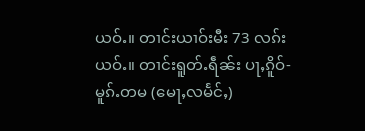ယဝ်ႉ။ တၢင်းယၢဝ်းမီး 73 လၵ်းယဝ်ႉ။ တၢင်းရူတ်ႉရဵၼ်း ပႃႇၵိူဝ်-မူၵ်ႉတမ (မေႃႇလမႅင်ႇ)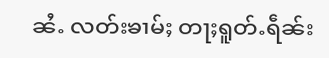ၼႆႉ လတ်းၶၢမ်ႈ တႃႈရူတ်ႉရဵၼ်း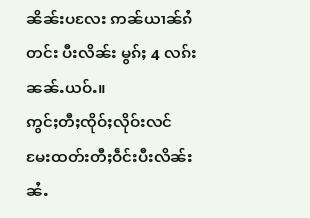ၼိၼ်းပလႄး ဢၼ်ယၢၼ်ၵႆတင်း ပီးလိၼ်း မွၵ်ႈ 4 လၵ်းၼၼ်ႉယဝ်ႉ။
ဢွင်ႈတီႈၸိုဝ်ႈလိုဝ်းလင်
မႄးထတ်းတီႈဝဵင်းပီးလိၼ်းၼႆႉ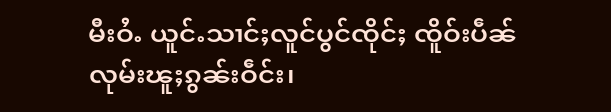မီးဝႆႉ ယူင်ႉသၢင်ႈလူင်ပွင်ၸိုင်ႈ ၸိူဝ်းပဵၼ် လုမ်းၽူႈၵွၼ်းဝဵင်း၊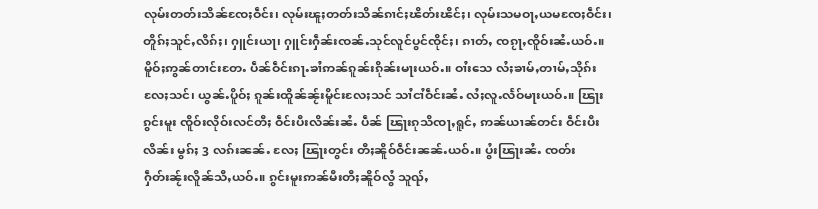လုမ်းတတ်းသိၼ်ၸႄႈဝဵင်း၊ လုမ်းၽူႈတတ်းသိၼ်ၵၢင်ႈၽိတ်းၽိင်ႈ၊ လုမ်းသမဝႃႇယမၸႄႈဝဵင်း၊ တိူၵ်ႈသူင်ႇလိၵ်ႈ၊ ႁူင်းယႃ၊ ႁူင်းႁဵၼ်းၸၼ်ႉသုင်လူင်ပွင်ၸိုင်ႈ၊ ၵၢတ်ႇ ၸၵႂႃႇၸိူဝ်းၼႆႉယဝ်ႉ။ မိူဝ်ႈဢွၼ်တၢင်းတႄႉ ပဵၼ်ဝဵင်းၵႃႉၶၢႆဢၼ်ၵူၼ်းၵိုၼ်းမႃးယဝ်ႉ။ ဝၢႆးသေ လႆႈၶၢမ်ႇတၢမ်ႇသိုၵ်းလႄႈသင်၊ ယွၼ်ႉပိူဝ်ႈ ၵူၼ်းထိူၼ်ၼႂ်းမိူင်းလႄႈသင် သၢႆငၢႆဝဵင်းၼႆႉ လႆႈလူႉလႅဝ်မႃးယဝ်ႉ။ ၽြႃးၵွင်းမူး ၸိူဝ်းလိုဝ်းလင်တီႈ ဝဵင်းပီးလိၼ်းၼႆႉ ပဵၼ် ၽြႃးၵုသိၸႃႇရူင်ႇ ဢၼ်ယၢၼ်တင်း ဝဵင်းပီးလိၼ်း မွၵ်ႈ 3 လၵ်းၼၼ်ႉ လႄႈ ၽြႃးတွင်း တီႈၼိူဝ်ဝဵင်းၼၼ်ႉယဝ်ႉ။ ပွႆးၽြႃးၼႆႉ ၸတ်းႁဵတ်းၼႂ်းလိူၼ်သီႇယဝ်ႉ။ ၵွင်းမူးဢၼ်မီးတီႈၼိူဝ်လွႆ သူၺ်ႇ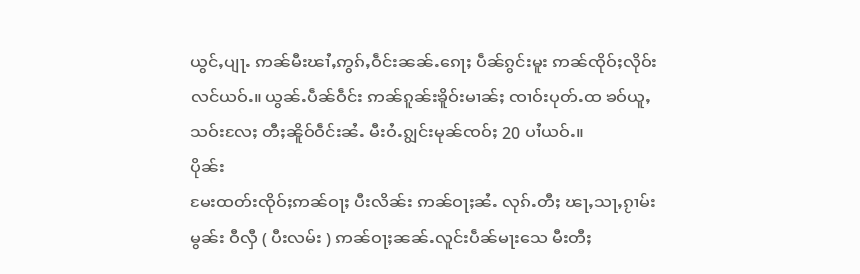ယွင်ႇပျႃႉ ဢၼ်မီးၽၢႆႇဢွၵ်ႇဝဵင်းၼၼ်ႉၵေႃႈ ပဵၼ်ၵွင်းမူး ဢၼ်ၸိုဝ်ႈလိုဝ်းလင်ယဝ်ႉ။ ယွၼ်ႉပဵၼ်ဝဵင်း ဢၼ်ၵူၼ်းၶိူဝ်းမၢၼ်ႈ ၸၢဝ်းပုတ်ႉထ ၶဝ်ယူႇသဝ်းလႄႈ တီႈၼိူဝ်ဝဵင်းၼႆႉ မီးဝႆႉၵျွင်းမုၼ်ၸဝ်ႈ 20 ပၢႆယဝ်ႉ။
ပိုၼ်း
မႄးထတ်းၸိုဝ်ႈဢၼ်ဝႃႈ ပီးလိၼ်း ဢၼ်ဝႃႈၼႆႉ လုၵ်ႉတီႈ ၽႃႇသႃႇၵႂၢမ်းမွၼ်း ဝီလှီ ( ပီးလမ်း ) ဢၼ်ဝႃႈၼၼ်ႉလူင်းပဵၼ်မႃးသေ မီးတီႈ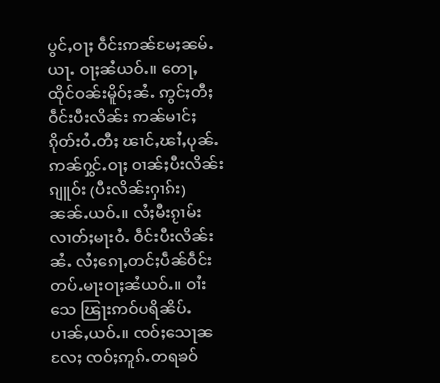ပွင်ႇဝႃႈ ဝဵင်းဢၼ်မႄႈၼမ်ႉယႃႉ ဝႃႈၼႆယဝ်ႉ။ တေႃႇထိုင်ဝၼ်းမိူဝ်ႈၼႆႉ ဢွင်ႈတီႈဝဵင်းပီးလိၼ်း ဢၼ်မၢင်ႈၵိုတ်းဝႆႉတီႈ ၽၢင်ႇၽၢႆႇပုၼ်ႉ ဢၼ်ႁွင်ႉဝႃႈ ဝၢၼ်ႈပီးလိၼ်းၵျူဝ်း (ပီးလိၼ်းႁၢၵ်း) ၼၼ်ႉယဝ်ႉ။ လႆႈမီးၵႂၢမ်းလၢတ်ႈမႃးဝႆႉ ဝဵင်းပီးလိၼ်းၼႆႉ လႆႈၵေႃႇတင်ႈပဵၼ်ဝဵင်းတပ်ႉမႃးဝႃႈၼႆယဝ်ႉ။ ဝၢႆးသေ ၽြႃးဢဝ်ပရိၼိပ်ႉပၢၼ်ႇယဝ်ႉ။ ၸဝ်ႈသေႃၼ လႄႈ ၸဝ်ႈဢူၵ်ႉတရၶဝ်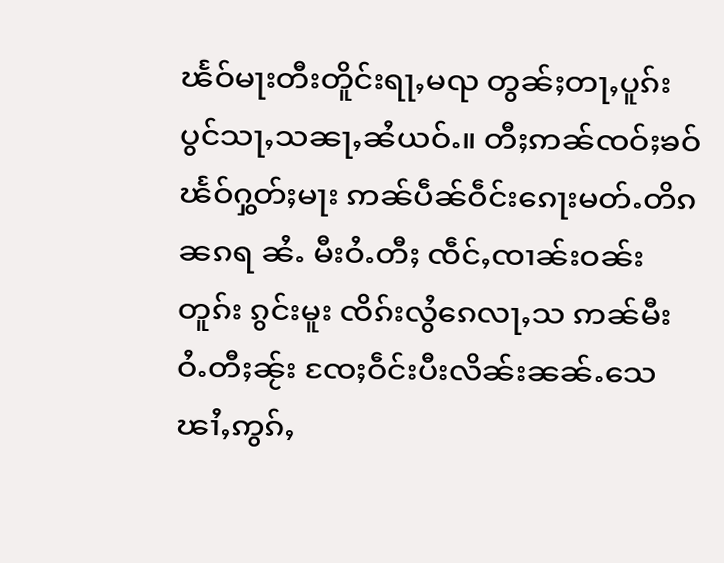ၽႅဝ်မႃးတီးတိူင်းရႃႇမၺ တွၼ်ႈတႃႇပူၵ်းပွင်သႃႇသၼႃႇၼႆယဝ်ႉ။ တီႈဢၼ်ၸဝ်ႈၶဝ် ၽႅဝ်ႁွတ်ႈမႃး ဢၼ်ပဵၼ်ဝဵင်းၵေႃးမတ်ႉတိၵၼၵရ ၼႆႉ မီးဝႆႉတီႈ ၸဵင်ႇၸၢၼ်းဝၼ်းတူၵ်း ၵွင်းမူး ၸိၵ်းလွႆၵေလႃႇသ ဢၼ်မီးဝႆႉတီႈၼႂ်း ၸႄႈဝဵင်းပီးလိၼ်းၼၼ်ႉသေ ၽၢႆႇဢွၵ်ႇ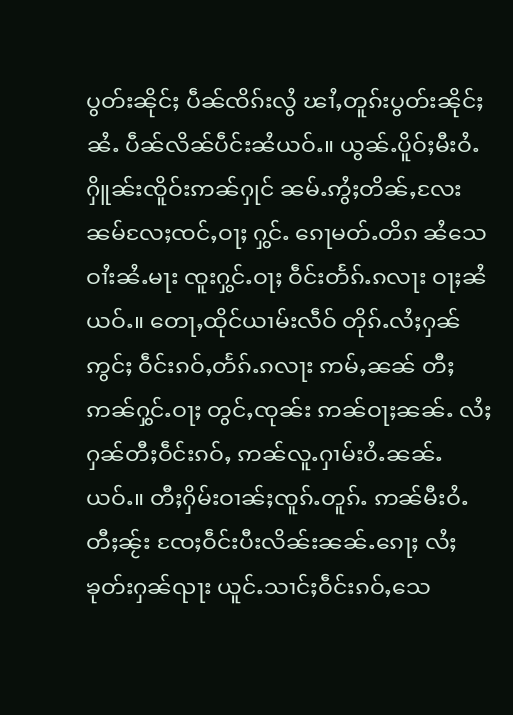ပွတ်းၼိုင်ႈ ပဵၼ်ၸိၵ်းလွႆ ၽၢႆႇတူၵ်းပွတ်းၼိုင်ႈၼႆႉ ပဵၼ်လိၼ်ပဵင်းၼႆယဝ်ႉ။ ယွၼ်ႉပိူဝ်ႈမီးဝႆႉ ႁိူၼ်းၸိူဝ်းဢၼ်ႁုင် ၼမ်ႉဢွႆႈတိၼ်ႇလႄးၼမ်လႄႈၸင်ႇဝႃႈ ႁွင်ႉ ၵေႃမတ်ႉတိၵ ၼႆသေ ဝၢႆးၼႆႉမႃး ၸူးႁွင်ႉဝႃႈ ဝဵင်းတႅၵ်ႉၵလႃး ဝႃႈၼႆယဝ်ႉ။ တေႃႇထိုင်ယၢမ်းလဵဝ် တိုၵ်ႉလႆႈႁၼ် ဢွင်ႈ ဝဵင်းၵဝ်ႇတႅၵ်ႉၵလႃး ဢမ်ႇၼၼ် တီႈဢၼ်ႁွင်ႉဝႃႈ တွင်ႇၸုၼ်း ဢၼ်ဝႃႈၼၼ်ႉ လႆႈႁၼ်တီႈဝဵင်းၵဝ်ႇ ဢၼ်လူႉႁၢမ်းဝႆႉၼၼ်ႉယဝ်ႉ။ တီႈႁိမ်းဝၢၼ်ႈၸူၵ်ႉတူၵ်ႉ ဢၼ်မီးဝႆႉတီႈၼႂ်း ၸႄႈဝဵင်းပီးလိၼ်းၼၼ်ႉၵေႃႈ လႆႈၶုတ်းႁၼ်ၺႃး ယူင်ႉသၢင်ႈဝဵင်းၵဝ်ႇသေ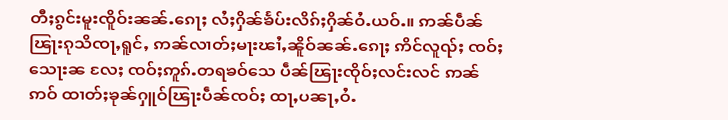တီႈၵွင်းမူးၸိူဝ်းၼၼ်ႉၵေႃႈ လႆႈႁိၼ်ၶႅပ်းလိၵ်ႈႁိၼ်ဝႆႉယဝ်ႉ။ ဢၼ်ပဵၼ်ၽြႃးၵုသိၸႃႇရူင်ႇ ဢၼ်လၢတ်ႈမႃးၽၢႆႇၼိူဝ်ၼၼ်ႉၵေႃႈ ဢိင်လူၺ်ႈ ၸဝ်ႈသေႃးၼ လႄႈ ၸဝ်ႈဢူၵ်ႉတရၶဝ်သေ ပဵၼ်ၽြႃးၸိုဝ်ႈလင်းလင် ဢၼ်ဢဝ် ထၢတ်ႈၶုၼ်ႁူဝ်ၽြႃးပဵၼ်ၸဝ်ႈ ထႃႇပၼႃႇဝႆႉ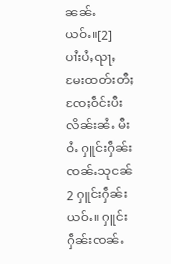ၼၼ်ႉယဝ်ႉ။[2]
ပၢႆးပႆႇၺႃႇ
မႄးထတ်းတီႈၸႄႈဝဵင်းပီးလိၼ်းၼႆႉ မီးဝႆႉ ႁူင်းႁဵၼ်းၸၼ်ႉသုငၼ် 2 ႁူင်းႁဵၼ်းယဝ်ႉ။ ႁူင်းႁဵၼ်းၸၼ်ႉ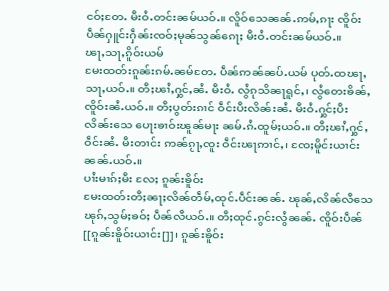ငဝ်ႈတႄႉ မီးဝႆႉတင်းၼမ်ယဝ်ႉ။ လိူဝ်သေၼၼ်ႉဢမ်ႇၵႃး ၸိူဝ်းပဵၼ်ႁူင်းႁဵၼ်းၸဝ်ႈမုၼ်သွၼ်ၵေႃႈ မီးဝႆႉတင်းၼမ်ယဝ်ႉ။
ၽႃႇသႃႇၵိူဝ်းယမ်
မႄးထတ်းၵူၼ်းၵမ်ႉၼမ်တႄႉ ပဵၼ်ဢၼ်ၼပ်ႉယမ် ပုတ်ႉထၽႃႇသႃႇယဝ်ႉ။ တီႈၽၢႆႇႁွင်ႇၼႆႉ မီးဝႆႉ လွႆၵုသိၼႃရူင်ႇ၊ လွႆတေးၶိၼ်ႇ ၸိူဝ်းၼႆႉယဝ်ႉ။ တီႈပွတ်းၵၢင် ဝဵင်းပီးလိၼ်းၼႆႉ မီးဝႆႉႁွင်ႈပီးလိၼ်းသေ ပေႃးၶၢဝ်းၽူၼ်မႃး ၼမ်ႉၵႆႉထူမ်ႈယဝ်ႉ။ တီႈၽၢႆႇႁွင်ႇဝဵင်းၼႆႉ မီးတၢင်း ဢၼ်ၵႂႃႇၸူး ဝဵင်းၽႃဢၢင်ႇ၊ ၸႄႈမိူင်းယၢင်းၼၼ်ႉယဝ်ႉ။
ပၢႆးမၢၵ်ႈမီး လႄႈ ၵူၼ်းၶိူဝ်း
မႄးထတ်းတီႈၼႃႈလိၼ်တဵမ်ႇထုင်ႉပဵင်းၼၼ်ႉ ၽုၼ်ႇလိၼ်လီသေ ၽုၵ်ႇသွမ်ႈၶဝ်ႈ ပဵၼ်လီယဝ်ႉ။ တီႈထုင်ႉၵွင်းလွႆၼၼ်ႉ ၸိူဝ်းပဵၼ် [[ၵူၼ်းၶိူဝ်းယၢင်း[]]၊ ၵူၼ်းၶိူဝ်း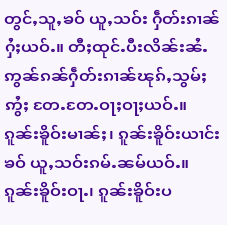တွင်ႇသူႇၶဝ် ယူႇသဝ်း ႁဵတ်းၵၢၼ်ႁႆႈယဝ်ႉ။ တီႈထုင်ႉပီးလိၼ်းၼႆႉ ဢွၼ်ၵၼ်ႁဵတ်းၵၢၼ်ၽုၵ်ႇသွမ်ႈဢွႆႈ တႄႉတႄႉဝႃႈဝႃႈယဝ်ႉ။ ၵူၼ်းၶိူဝ်းမၢၼ်ႈ၊ ၵူၼ်းၶိူဝ်းယၢင်းၶဝ် ယူႇသဝ်းၵမ်ႉၼမ်ယဝ်ႉ။ ၵူၼ်းၶိူဝ်းဝႃႉ၊ ၵူၼ်းၶိူဝ်းပ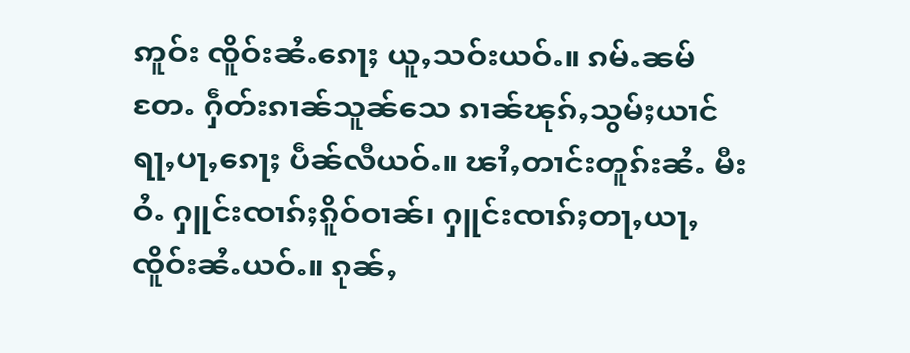ဢူဝ်း ၸိူဝ်းၼႆႉၵေႃႈ ယူႇသဝ်းယဝ်ႉ။ ၵမ်ႉၼမ်တႄႉ ႁဵတ်းၵၢၼ်သူၼ်သေ ၵၢၼ်ၽုၵ်ႇသွမ်ႈယၢင်ရႃႇပႃႇၵေႃႈ ပဵၼ်လီယဝ်ႉ။ ၽၢႆႇတၢင်းတူၵ်းၼႆႉ မီးဝႆႉ ႁူင်းၸၢၵ်ႈၵိူဝ်ဝၢၼ်၊ ႁူင်းၸၢၵ်ႈတႃႇယႃႇ ၸိူဝ်းၼႆႉယဝ်ႉ။ ၵုၼ်ႇ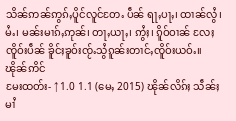သိၼ်ဢၼ်ဢွၵ်ႇပိူင်လူင်တႄႉ ပဵၼ် ရႃႇပႃႇ၊ ထၢၼ်လွႆ၊ မႆႉ၊ မၼ်းမၢၵ်ႇဢုၼ်၊ တႃႇယႃႇ၊ ဢွႆႈ၊ ၵိူဝ်ဝၢၼ် လႄႈ ၸိူဝ်းပဵၼ် ၶိူင်ႈၶူဝ်းၸႂ်ႉသွႆၵူၼ်းတၢင်ႇၸိူဝ်းယဝ်ႉ။
ၽိုၼ်ဢိင်
မႄးထတ်း- ↑ 1.0 1.1 (မေႇ 2015) ၽိုၼ်လိၵ်ႈ သဵၼ်ႈမၢႆ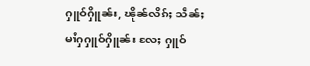ႁူဝ်ႁိူၼ်း, ၽိုၼ်လိၵ်ႈ သဵၼ်ႈမၢႆႁႁူဝ်ႁိူၼ်း လႄႈ ႁူဝ်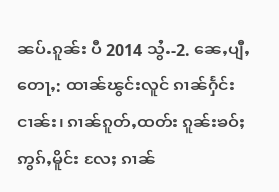ၼပ်ႉၵူၼ်း ပီ 2014 သွႆႉ-2. ၼေႇပျီႇတေႃႇ: ထၢၼ်ၽွင်းလူင် ၵၢၼ်ႁႅင်းငၢၼ်း၊ ၵၢၼ်ၵူတ်ႇထတ်း ၵူၼ်းၶဝ်ႈဢွၵ်ႇမိူင်း လႄႈ ၵၢၼ်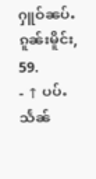ႁူဝ်ၼပ်ႉၵူၼ်းမိူင်း, 59.
- ↑ ပပ်ႉသႅၼ်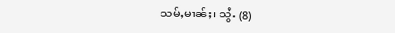သမ်ႇမၢၼ်ႈ၊ သွႆႉ (8)